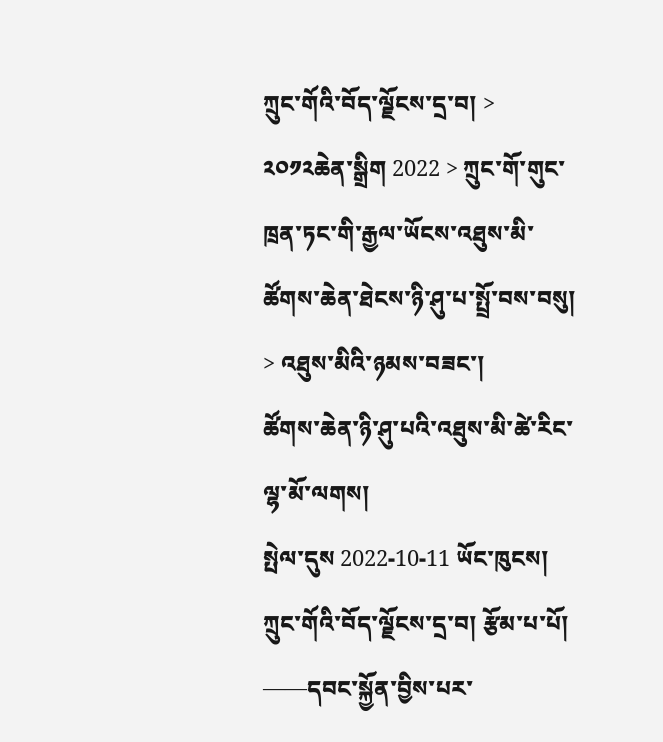ཀྲུང་གོའི་བོད་ལྗོངས་དྲ་བ། > ༢༠༡༢ཆེན་སྒྲིག 2022 > ཀྲུང་གོ་གུང་ཁྲན་ཏང་གི་རྒྱལ་ཡོངས་འཐུས་མི་ཚོགས་ཆེན་ཐེངས་ཉི་ཤུ་པ་སྤྲོ་བས་བསུ། > འཐུས་མིའི་ཉམས་བཟང་།
ཚོགས་ཆེན་ཉི་ཤུ་པའི་འཐུས་མི་ཚེ་རིང་ལྷ་མོ་ལགས།
སྤེལ་དུས 2022-10-11 ཡོང་ཁུངས། ཀྲུང་གོའི་བོད་ལྗོངས་དྲ་བ། རྩོམ་པ་པོ།
——དབང་སྐྱོན་བྱིས་པར་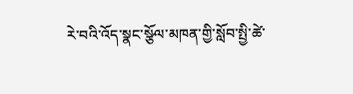རེ་བའི་འོད་སྣང་སྩོལ་མཁན་གྱི་སློབ་སྤྱི་ཚེ་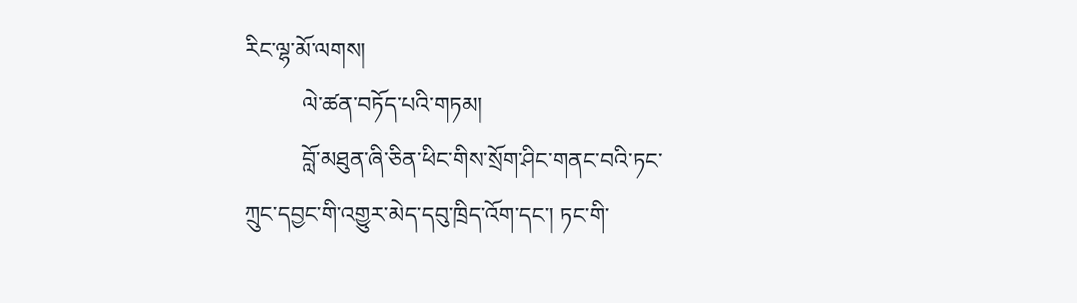རིང་ལྷ་མོ་ལགས།
          ལེ་ཚན་བཏོད་པའི་གཏམ།
          བློ་མཐུན་ཞི་ཅིན་ཕིང་གིས་སྲོག་ཤིང་གནང་བའི་ཏང་ཀྲུང་དབྱང་གི་འགྱུར་མེད་དབུ་ཁྲིད་འོག་དང་། ཏང་གི་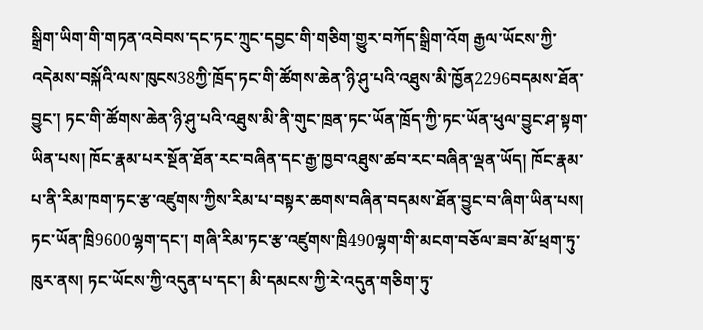སྒྲིག་ཡིག་གི་གཏན་འབེབས་དང་ཏང་ཀྲུང་དབྱང་གི་གཅིག་གྱུར་བཀོད་སྒྲིག་འོག རྒྱལ་ཡོངས་ཀྱི་འདེམས་བསྐོའི་ལས་ཁུངས38ཀྱི་ཁྲོད་ཏང་གི་ཚོགས་ཆེན་ཉི་ཤུ་པའི་འཐུས་མི་ཁྱོན2296བདམས་ཐོན་བྱུང་། ཏང་གི་ཚོགས་ཆེན་ཉི་ཤུ་པའི་འཐུས་མི་ནི་གུང་ཁྲན་ཏང་ཡོན་ཁྲོད་ཀྱི་ཏང་ཡོན་ཕུལ་བྱུང་ཤ་སྟག་ཡིན་པས། ཁོང་རྣམ་པར་སྔོན་ཐོན་རང་བཞིན་དང་རྒྱ་ཁྱབ་འཐུས་ཚབ་རང་བཞིན་ལྡན་ཡོད། ཁོང་རྣམ་པ་ནི་རིམ་ཁག་ཏང་རྩ་འཛུགས་ཀྱིས་རིམ་པ་བསྟར་ཆགས་བཞིན་བདམས་ཐོན་བྱུང་བ་ཞིག་ཡིན་པས། ཏང་ཡོན་ཁྲི9600ལྷག་དང་། གཞི་རིམ་ཏང་རྩ་འཛུགས་ཁྲི490ལྷག་གི་མངག་བཅོལ་ཟབ་མོ་ཕྲག་ཏུ་ཁུར་ནས། ཏང་ཡོངས་ཀྱི་འདུན་པ་དང་། མི་དམངས་ཀྱི་རེ་འདུན་གཅིག་ཏུ་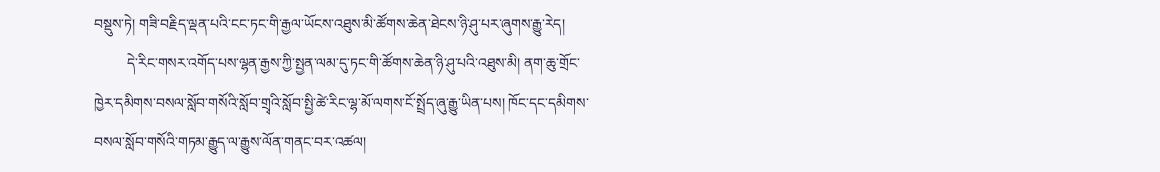བསྡུས་ཏེ། གཟི་བརྗིད་ལྡན་པའི་ངང་ཏང་གི་རྒྱལ་ཡོངས་འཐུས་མི་ཚོགས་ཆེན་ཐེངས་ཉི་ཤུ་པར་ཞུགས་རྒྱུ་རེད།
         དེ་རིང་གསར་འགོད་པས་ལྷན་རྒྱས་ཀྱི་སྤྱན་ལམ་དུ་ཏང་གི་ཚོགས་ཆེན་ཉི་ཤུ་པའི་འཐུས་མི། ནག་ཆུ་གྲོང་ཁྱེར་དམིགས་བསལ་སློབ་གསོའི་སློབ་གྲྭའི་སློབ་སྤྱི་ཚེ་རིང་ལྷ་མོ་ལགས་ངོ་སྤྲོད་ཞུ་རྒྱུ་ཡིན་པས། ཁོང་དང་དམིགས་བསལ་སློབ་གསོའི་གཏམ་རྒྱུད་ལ་རྒྱུས་ལོན་གནང་བར་འཚལ།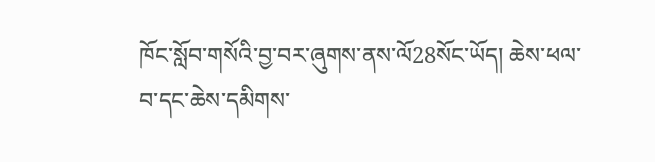ཁོང་སློབ་གསོའི་བྱ་བར་ཞུགས་ནས་ལོ28སོང་ཡོད། ཆེས་ཕལ་བ་དང་ཆེས་དམིགས་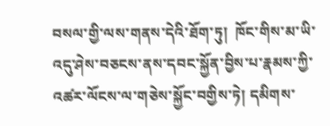བསལ་གྱི་ལས་གནས་དེའི་ཐོག་ཏུ།  ཁོང་གིས་མ་ཡི་འདུ་ཤེས་བཅངས་ནས་དབང་སྐྱོན་བྱིས་པ་རྣམས་ཀྱི་འཚར་ལོངས་ལ་གཅེས་སྐྱོང་བགྱིས་ཏེ། དམིགས་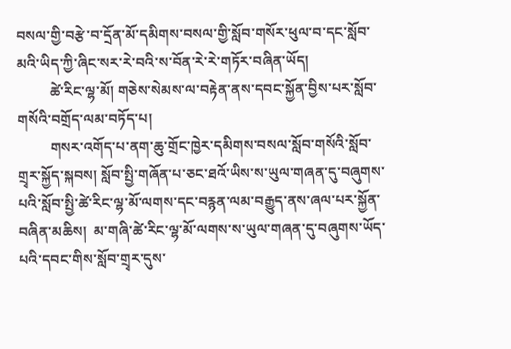བསལ་གྱི་བརྩེ་བ་དྲོན་མོ་དམིགས་བསལ་གྱི་སློབ་གསོར་ཕུལ་བ་དང་སློབ་མའི་ཡིད་ཀྱི་ཞིང་སར་རེ་བའི་ས་བོན་རེ་རེ་གཏོར་བཞིན་ཡོད།
         ཚེ་རིང་ལྷ་མོ། གཅེས་སེམས་ལ་བརྟེན་ནས་དབང་སྐྱོན་བྱིས་པར་སློབ་གསོའི་བགྲོད་ལམ་བཏོད་པ།
         གསར་འགོད་པ་ནག་ཆུ་གྲོང་ཁྱེར་དམིགས་བསལ་སློབ་གསོའི་སློབ་གྲྭར་སྐྱོད་སྐབས། སློབ་སྤྱི་གཞོན་པ་ཅང་ཐའོ་ཡིས་ས་ཡུལ་གཞན་དུ་བཞུགས་པའི་སློབ་སྤྱི་ཚེ་རིང་ལྷ་མོ་ལགས་དང་བརྙན་ལམ་བརྒྱུད་ནས་ཞལ་པར་སྐྱོན་བཞིན་མཆིས།  མ་གཞི་ཚེ་རིང་ལྷ་མོ་ལགས་ས་ཡུལ་གཞན་དུ་བཞུགས་ཡོད་པའི་དབང་གིས་སློབ་གྲྭར་དུས་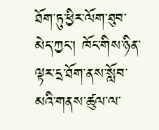ཐོག་ཏུ་ཕྱིར་ལོག་ཐུབ་མེད་ཀྱང་། ཁོང་གིས་ཉིན་ལྟར་དྲ་ཐོག་ནས་སློབ་མའི་གནས་ཚུལ་ལ་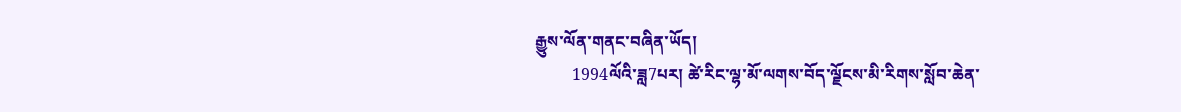རྒྱུས་ལོན་གནང་བཞིན་ཡོད།
         1994ལོའི་ཟླ7པར། ཚེ་རིང་ལྷ་མོ་ལགས་བོད་ལྗོངས་མི་རིགས་སློབ་ཆེན་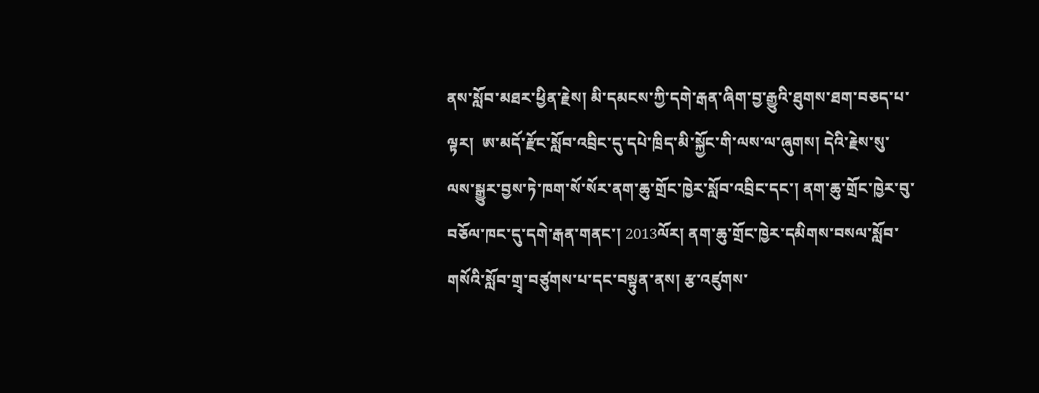ནས་སློབ་མཐར་ཕྱིན་རྗེས། མི་དམངས་ཀྱི་དགེ་རྒན་ཞིག་བྱ་རྒྱུའི་ཐུགས་ཐག་བཅད་པ་ལྟར།  ཨ་མདོ་རྫོང་སློབ་འབྲིང་དུ་དཔེ་ཁྲིད་མི་སྐྱོང་གི་ལས་ལ་ཞུགས། དེའི་རྗེས་སུ་ལས་སྒྱུར་བྱས་ཏེ་ཁག་སོ་སོར་ནག་ཆུ་གྲོང་ཁྱེར་སློབ་འབྲིང་དང་། ནག་ཆུ་གྲོང་ཁྱེར་བུ་བཅོལ་ཁང་དུ་དགེ་རྒན་གནང་། 2013ལོར། ནག་ཆུ་གྲོང་ཁྱེར་དམིགས་བསལ་སློབ་གསོའི་སློབ་གྲྭ་བཙུགས་པ་དང་བསྟུན་ནས། རྩ་འཛུགས་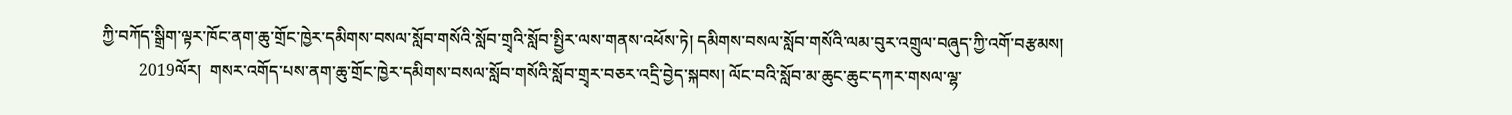ཀྱི་བཀོད་སྒྲིག་ལྟར་ཁོང་ནག་ཆུ་གྲོང་ཁྱེར་དམིགས་བསལ་སློབ་གསོའི་སློབ་གྲྭའི་སློབ་སྤྱིར་ལས་གནས་འཕོས་ཏེ། དམིགས་བསལ་སློབ་གསོའི་ལམ་བུར་འགྲུལ་བཞུད་ཀྱི་འགོ་བརྩམས།
         2019ལོར།  གསར་འགོད་པས་ནག་ཆུ་གྲོང་ཁྱེར་དམིགས་བསལ་སློབ་གསོའི་སློབ་གྲྭར་བཅར་འདྲི་བྱེད་སྐབས། ལོང་བའི་སློབ་མ་ཆུང་ཆུང་དཀར་གསལ་ལྷ་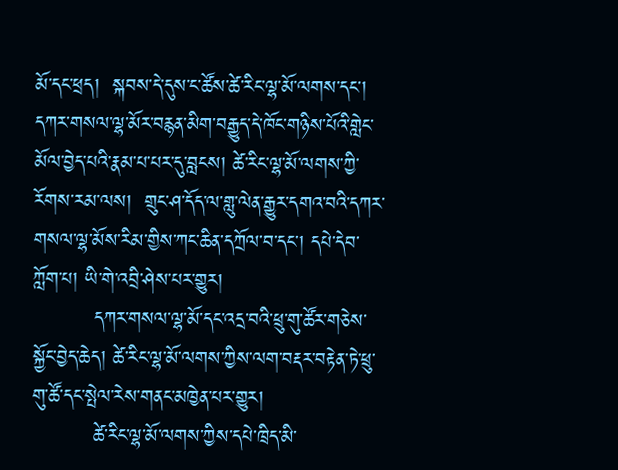མོ་དང་ཕྲད།  སྐབས་དེ་དུས་ང་ཚོས་ཚེ་རིང་ལྷ་མོ་ལགས་དང་།  དཀར་གསལ་ལྷ་མོར་བརྙན་མིག་བརྒྱུད་དེ་ཁོང་གཉིས་པོའི་གླེང་མོལ་བྱེད་པའི་རྣམ་པ་པར་དུ་བླངས། ཚེ་རིང་ལྷ་མོ་ལགས་ཀྱི་རོགས་རམ་ལས།  གྲུང་ཤ་དོད་ལ་གླུ་ལེན་རྒྱུར་དགའ་བའི་དཀར་གསལ་ལྷ་མོས་རིམ་གྱིས་ཀང་ཆིན་དཀྲོལ་བ་དང་། དཔེ་དེབ་ཀློག་པ། ཡི་གེ་འབྲི་ཤེས་པར་གྱུར།
         དཀར་གསལ་ལྷ་མོ་དང་འདྲ་བའི་ཕྲུ་གུ་ཚོར་གཅེས་སྐྱོང་བྱེད་ཆེད། ཚེ་རིང་ལྷ་མོ་ལགས་ཀྱིས་ལག་བརྡར་བརྟེན་ཏེ་ཕྲུ་གུ་ཚོ་དང་སྤེལ་རེས་གནང་མཁྱེན་པར་གྱུར།
         ཚེ་རིང་ལྷ་མོ་ལགས་ཀྱིས་དཔེ་ཁྲིད་མི་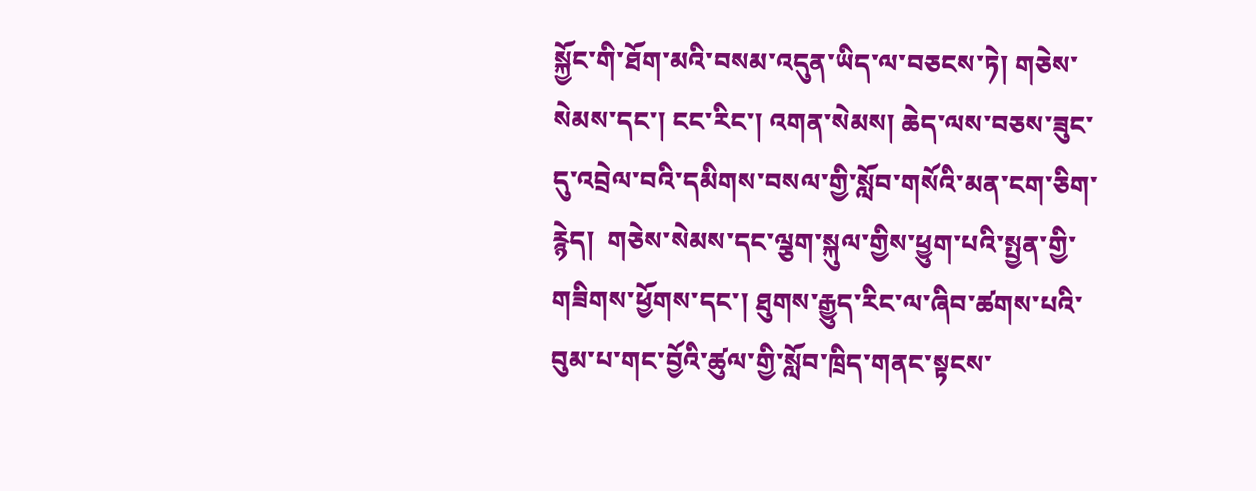སྐྱོང་གི་ཐོག་མའི་བསམ་འདུན་ཡིད་ལ་བཅངས་ཏེ། གཅེས་སེམས་དང་། ངང་རིང་། འགན་སེམས། ཆེད་ལས་བཅས་ཟུང་དུ་འབྲེལ་བའི་དམིགས་བསལ་གྱི་སློབ་གསོའི་མན་ངག་ཅིག་རྙེད།  གཅེས་སེམས་དང་ལྕག་སྐུལ་གྱིས་ཕྱུག་པའི་སྤྱན་གྱི་གཟིགས་ཕྱོགས་དང་། ཐུགས་རྒྱུད་རིང་ལ་ཞིབ་ཚགས་པའི་བུམ་པ་གང་བྱོའི་ཚུལ་གྱི་སློབ་ཁྲིད་གནང་སྟངས་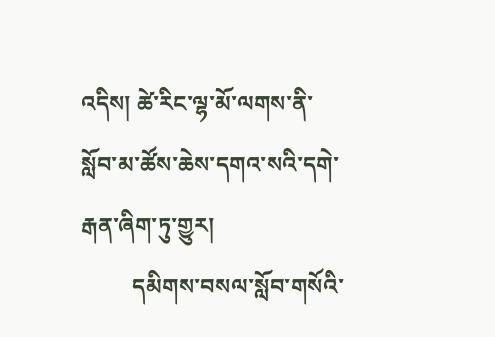འདིས། ཚེ་རིང་ལྷ་མོ་ལགས་ནི་སློབ་མ་ཚོས་ཆེས་དགའ་སའི་དགེ་རྒན་ཞིག་ཏུ་གྱུར།
         དམིགས་བསལ་སློབ་གསོའི་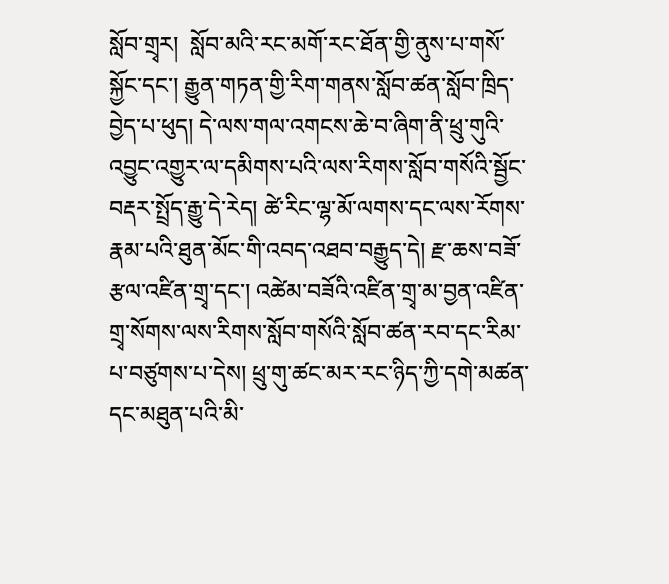སློབ་གྲྭར།  སློབ་མའི་རང་མགོ་རང་ཐོན་གྱི་ནུས་པ་གསོ་སྐྱོང་དང་། རྒྱུན་གཏན་གྱི་རིག་གནས་སློབ་ཚན་སློབ་ཁྲིད་བྱེད་པ་ཕུད། དེ་ལས་གལ་འགངས་ཆེ་བ་ཞིག་ནི་ཕྲུ་གུའི་འབྱུང་འགྱུར་ལ་དམིགས་པའི་ལས་རིགས་སློབ་གསོའི་སྦྱོང་བརྡར་སྤྲོད་རྒྱུ་དེ་རེད། ཚེ་རིང་ལྷ་མོ་ལགས་དང་ལས་རོགས་རྣམ་པའི་ཐུན་མོང་གི་འབད་འཐབ་བརྒྱུད་དེ། རྫ་ཆས་བཟོ་རྩལ་འཛིན་གྲྭ་དང་། འཚེམ་བཟོའི་འཛིན་གྲྭ་མ་བྱན་འཛིན་གྲྭ་སོགས་ལས་རིགས་སློབ་གསོའི་སློབ་ཚན་རབ་དང་རིམ་པ་བཙུགས་པ་དེས། ཕྲུ་གུ་ཚང་མར་རང་ཉིད་ཀྱི་དགེ་མཚན་དང་མཐུན་པའི་མི་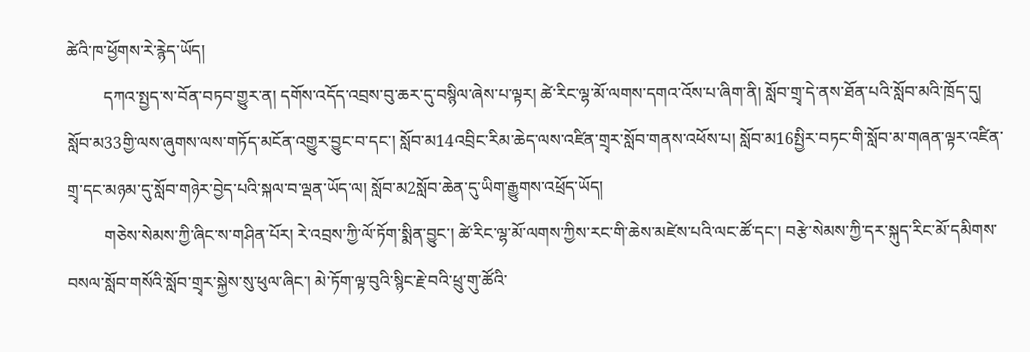ཚེའི་ཁ་ཕྱོགས་རེ་རྙེད་ཡོད།
         དཀའ་སྤྱད་ས་བོན་བཏབ་གྱུར་ན། དགོས་འདོད་འབྲས་བུ་ཆར་དུ་བསྙིལ་ཞེས་པ་ལྟར། ཚེ་རིང་ལྷ་མོ་ལགས་དགའ་འོས་པ་ཞིག་ནི། སློབ་གྲྭ་དེ་ནས་ཐོན་པའི་སློབ་མའི་ཁྲོད་དུ། སློབ་མ33གྱི་ལས་ཞུགས་ལས་གཏོད་མངོན་འགྱུར་བྱུང་བ་དང་། སློབ་མ14འབྲིང་རིམ་ཆེད་ལས་འཛིན་གྲྭར་སློབ་གནས་འཕོས་པ། སློབ་མ16སྤྱིར་བཏང་གི་སློབ་མ་གཞན་ལྟར་འཛིན་གྲྭ་དང་མཉམ་དུ་སློབ་གཉེར་བྱེད་པའི་སྐལ་བ་ལྡན་ཡོད་ལ། སློབ་མ2སློབ་ཆེན་དུ་ཡིག་རྒྱུགས་འཕྲོད་ཡོད།
         གཅེས་སེམས་ཀྱི་ཞིང་ས་གཤིན་པོར། རེ་འབྲས་ཀྱི་ལོ་ཏོག་སྨིན་བྱུང་། ཚེ་རིང་ལྷ་མོ་ལགས་ཀྱིས་རང་གི་ཆེས་མཛེས་པའི་ལང་ཚོ་དང་། བརྩེ་སེམས་ཀྱི་དར་སྐུད་རིང་མོ་དམིགས་བསལ་སློབ་གསོའི་སློབ་གྲྭར་སྐྱེས་སུ་ཕུལ་ཞིང་། མེ་ཏོག་ལྟ་བུའི་སྙིང་རྗེ་བའི་ཕྲུ་གུ་ཚོའི་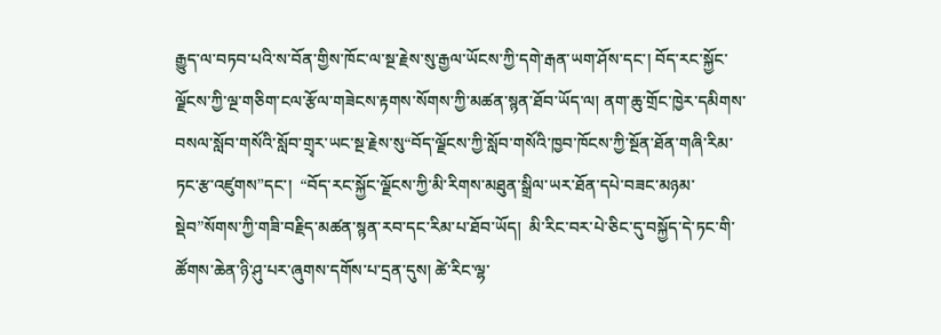རྒྱུད་ལ་བཏབ་པའི་ས་བོན་གྱིས་ཁོང་ལ་སྔ་རྗེས་སུ་རྒྱལ་ཡོངས་ཀྱི་དགེ་རྒན་ཡག་ཤོས་དང་། བོད་རང་སྐྱོང་ལྗོངས་ཀྱི་ལྔ་གཅིག་ངལ་རྩོལ་གཟེངས་རྟགས་སོགས་ཀྱི་མཚན་སྙན་ཐོབ་ཡོད་ལ། ནག་ཆུ་གྲོང་ཁྱེར་དམིགས་བསལ་སློབ་གསོའི་སློབ་གྲྭར་ཡང་སྔ་རྗེས་སུ“བོད་ལྗོངས་ཀྱི་སློབ་གསོའི་ཁྱབ་ཁོངས་ཀྱི་སྔོན་ཐོན་གཞི་རིམ་ཏང་རྩ་འཛུགས”དང་།  “བོད་རང་སྐྱོང་ལྗོངས་ཀྱི་མི་རིགས་མཐུན་སྒྲིལ་ཡར་ཐོན་དཔེ་བཟང་མཉམ་སྡེབ”སོགས་ཀྱི་གཟི་བརྗིད་མཚན་སྙན་རབ་དང་རིམ་པ་ཐོབ་ཡོད།  མི་རིང་བར་པེ་ཅིང་དུ་བསྐྱོད་དེ་ཏང་གི་ཚོགས་ཆེན་ཉི་ཤུ་པར་ཞུགས་དགོས་པ་དྲན་དུས། ཚེ་རིང་ལྷ་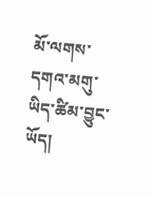མོ་ལགས་དགའ་མགུ་ཡིད་ཚིམ་བྱུང་ཡོད།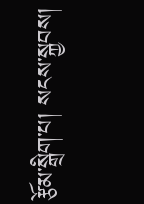རྩོམ་སྒྲིག་པ། སངས་སྐྱབས།